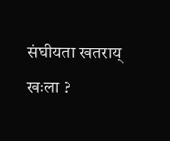संघीयता खतराय् खःला ?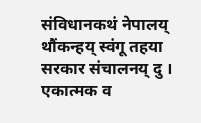संविधानकथं नेपालय् थौंकन्हय् स्वंगू तहया सरकार संचालनय् दु । एकात्मक व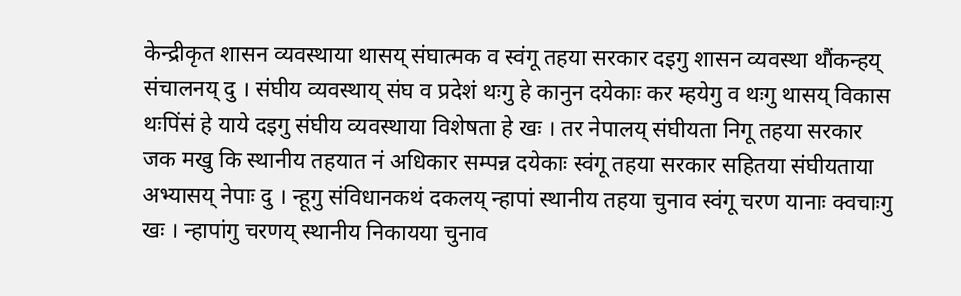केन्द्रीकृत शासन व्यवस्थाया थासय् संघात्मक व स्वंगू तहया सरकार दइगु शासन व्यवस्था थौंकन्हय् संचालनय् दु । संघीय व्यवस्थाय् संघ व प्रदेशं थःगु हे कानुन दयेकाः कर म्हयेगु व थःगु थासय् विकास थःपिंसं हे याये दइगु संघीय व्यवस्थाया विशेषता हे खः । तर नेपालय् संघीयता निगू तहया सरकार जक मखु कि स्थानीय तहयात नं अधिकार सम्पन्न दयेकाः स्वंगू तहया सरकार सहितया संघीयताया अभ्यासय् नेपाः दु । न्हूगु संविधानकथं दकलय् न्हापां स्थानीय तहया चुनाव स्वंगू चरण यानाः क्वचाःगु खः । न्हापांगु चरणय् स्थानीय निकायया चुनाव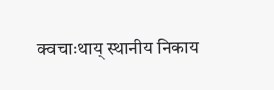क्वचाःथाय् स्थानीय निकाय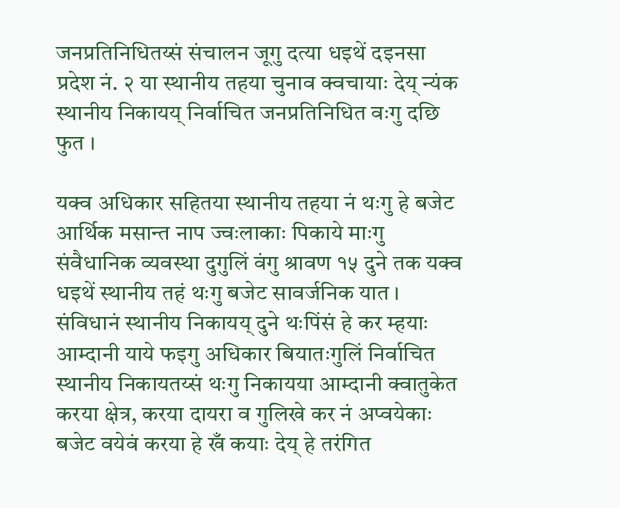जनप्रतिनिधितय्सं संचालन जूगु दत्या धइथें दइनसा प्रदेश नं. २ या स्थानीय तहया चुनाव क्वचायाः देय् न्यंक स्थानीय निकायय् निर्वाचित जनप्रतिनिधित वःगु दछि फुत ।

यक्व अधिकार सहितया स्थानीय तहया नं थःगु हे बजेट आर्थिक मसान्त नाप ज्वःलाकाः पिकाये माःगु संवैधानिक व्यवस्था दुगुलिं वंगु श्रावण १५ दुने तक यक्व धइथें स्थानीय तहं थःगु बजेट सावर्जनिक यात । संविधानं स्थानीय निकायय् दुने थःपिंसं हे कर म्हयाः आम्दानी याये फइगु अधिकार बियातःगुलिं निर्वाचित स्थानीय निकायतय्सं थःगु निकायया आम्दानी क्वातुकेत करया क्षेत्र, करया दायरा व गुलिखे कर नं अप्वयेकाः बजेट वयेवं करया हे खँ कयाः देय् हे तरंगित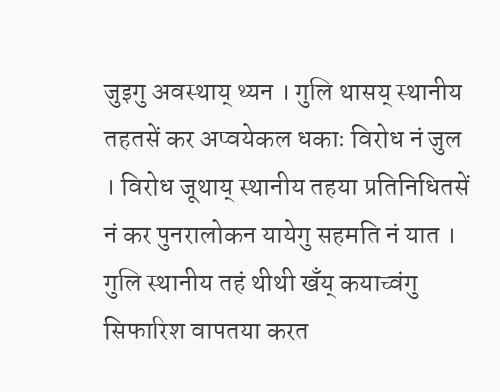जुइगु अवस्थाय् थ्यन । गुलि थासय् स्थानीय तहतसें कर अप्वयेकल धकाः विरोध नं जुल । विरोध जूथाय् स्थानीय तहया प्रतिनिधितसें नं कर पुनरालोकन यायेगु सहमति नं यात । गुलि स्थानीय तहं थीथी खँय् कयाच्वंगु सिफारिश वापतया करत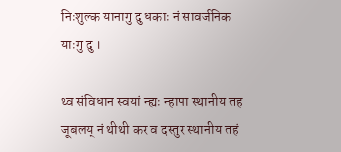निःशुल्क यानागु दु धकाः नं सावर्जनिक याःगु दु ।

थ्व संविधान स्वयां न्ह्यः न्हापा स्थानीय तह जूबलय् नं थीथी कर व दस्तुर स्थानीय तहं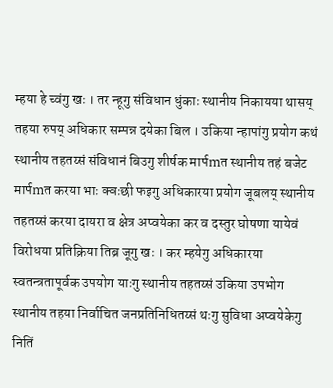म्हया हे च्वंगु खः । तर न्हूगु संविधान धुंकाः स्थानीय निकायया थासय् तहया रुपय् अधिकार सम्पन्न दयेका बिल । उकिया न्हापांगु प्रयोग कथं स्थानीय तहतय्सं संविधानं बिउगु शीर्षक मार्पmत स्थानीय तहं बजेट मार्पmत करया भाः क्वःछी फइगु अधिकारया प्रयोग जूबलय् स्थानीय तहतय्सं करया दायरा व क्षेत्र अप्वयेका कर व दस्तुर घोषणा यायेवं विरोधया प्रतिक्रिया तिब्र जूगु खः । कर म्हयेगु अधिकारया स्वतन्त्रतापूर्वक उपयोग याःगु स्थानीय तहतय्सं उकिया उपभोग स्थानीय तहया निर्वाचित जनप्रतिनिधितय्सं थःगु सुविधा अप्वयेकेगु नितिं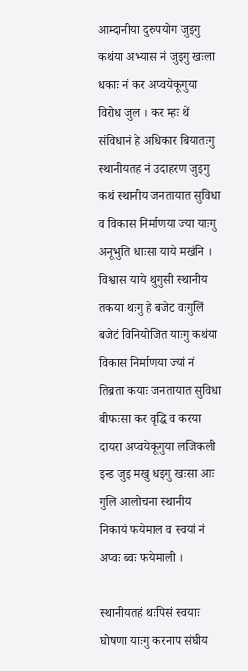आम्दानीया दुरुपयोग जुइगु कथंया अभ्यास नं जुइगु खःला धकाः नं कर अप्वयेकूगुया विरोध जुल । कर म्हः थें संविधानं हे अधिकार बियातःगु स्थानीयतह नं उदाहरण जुइगु कथं स्थानीय जनतायात सुविधा व विकास निर्माणया ज्या याःगु अनूभुति धाःसा याये मखंनि । विश्वास याये थुगुसी स्थानीय तकया थःगु हे बजेट वःगुलिं बजेटं विनियोजित याःगु कथंया विकास निर्माणया ज्यां नं तिब्रता कयाः जनतायात सुविधा बीफःसा कर वृद्धि व करया दायरा अप्वयेकूगुया लजिकली इन्ड जुइ मखु धइगु खःसा आः गुलि आलोचना स्थानीय निकायं फयेमाल व स्वयां नं अप्वः ब्वः फयेमाली ।

स्थानीयतहं थःपिसं स्वयाः घोषणा याःगु करनाप संघीय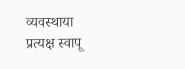व्यवस्थाया प्रत्यक्ष स्वापू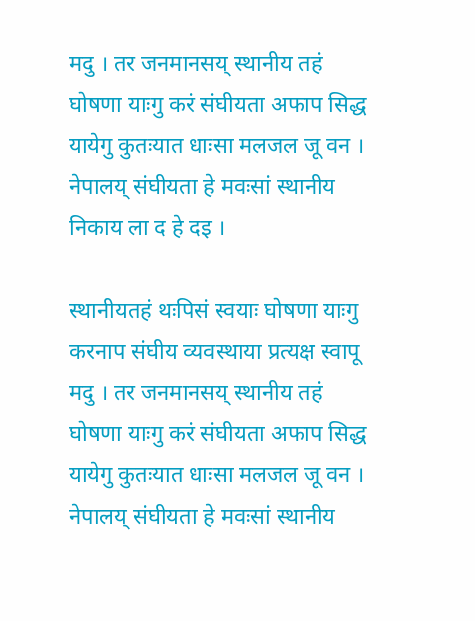मदु । तर जनमानसय् स्थानीय तहं घोषणा याःगु करं संघीयता अफाप सिद्ध यायेगु कुतःयात धाःसा मलजल जू वन । नेपालय् संघीयता हे मवःसां स्थानीय निकाय ला द हे दइ ।

स्थानीयतहं थःपिसं स्वयाः घोषणा याःगु करनाप संघीय व्यवस्थाया प्रत्यक्ष स्वापू मदु । तर जनमानसय् स्थानीय तहं घोषणा याःगु करं संघीयता अफाप सिद्ध यायेगु कुतःयात धाःसा मलजल जू वन । नेपालय् संघीयता हे मवःसां स्थानीय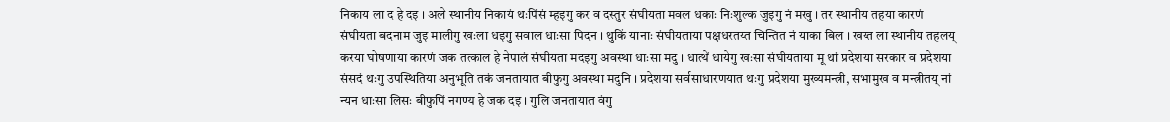निकाय ला द हे दइ । अले स्थानीय निकायं थःपिंसं म्हइगु कर व दस्तुर संघीयता मवल धकाः निःशुल्क जुइगु नं मखु । तर स्थानीय तहया कारणं संघीयता बदनाम जुइ मालीगु खःला धइगु सवाल धाःसा पिदन । थुकिं यानाः संघीयताया पक्षधरतय्त चिन्तित नं याका बिल । खय्त ला स्थानीय तहलय् करया घोषणाया कारणं जक तत्काल हे नेपालं संघीयता मदइगु अवस्था धाःसा मदु । धात्थें धायेगु खःसा संघीयताया मू थां प्रदेशया सरकार व प्रदेशया संसदं थःगु उपस्थितिया अनुभूति तकं जनतायात बीफुगु अवस्था मदुनि । प्रदेशया सर्वसाधारणयात थःगु प्रदेशया मुख्यमन्त्री, सभामुख व मन्त्रीतय् नां न्यन धाःसा लिसः बीफुपिं नगण्य हे जक दइ । गुलि जनतायात वंगु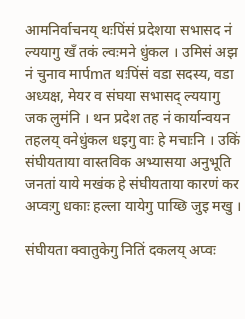आमनिर्वाचनय् थःपिंसं प्रदेशया सभासद नं ल्ययागु खँ तकं ल्वःमने धुंकल । उमिसं अझ नं चुनाव मार्पmत थःपिंसं वडा सदस्य, वडा अध्यक्ष, मेयर व संघया सभासद् ल्ययागु जक लुमंनि । थन प्रदेश तह नं कार्यान्वयन तहलय् वनेधुंकल धइगु वाः हे मचाःनि । उकिं संघीयताया वास्तविक अभ्यासया अनुभूति जनतां याये मखंक हे संघीयताया कारणं कर अप्वःगु धकाः हल्ला यायेगु पाय्छि जुइ मखु ।

संघीयता क्वातुकेगु नितिं दकलय् अप्वः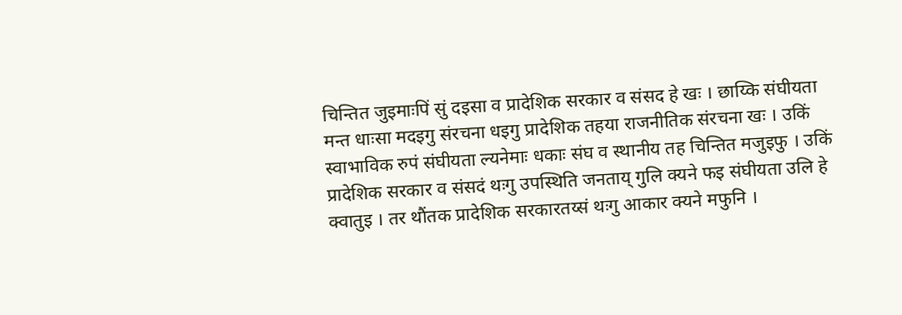चिन्तित जुइमाःपिं सुं दइसा व प्रादेशिक सरकार व संसद हे खः । छाय्कि संघीयता मन्त धाःसा मदइगु संरचना धइगु प्रादेशिक तहया राजनीतिक संरचना खः । उकिं स्वाभाविक रुपं संघीयता ल्यनेमाः धकाः संघ व स्थानीय तह चिन्तित मजुइफु । उकिं प्रादेशिक सरकार व संसदं थःगु उपस्थिति जनताय् गुलि क्यने फइ संघीयता उलि हे क्वातुइ । तर थौंतक प्रादेशिक सरकारतय्सं थःगु आकार क्यने मफुनि ।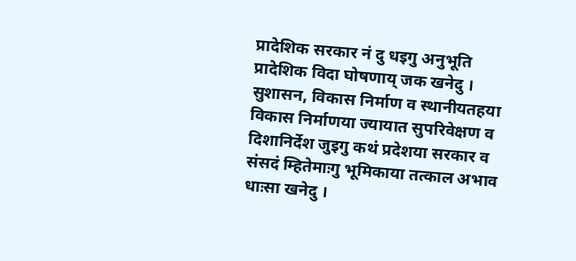प्रादेशिक सरकार नं दु धइगु अनुभूति प्रादेशिक विदा घोषणाय् जक खनेदु । सुशासन, विकास निर्माण व स्थानीयतहया विकास निर्माणया ज्यायात सुपरिवेक्षण व दिशानिर्देश जुइगु कथं प्रदेशया सरकार व संसदं म्हितेमाःगु भूमिकाया तत्काल अभाव धाःसा खनेदु ।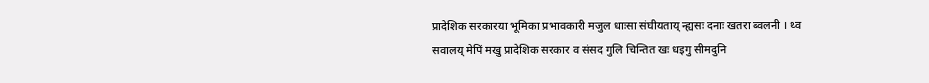प्रादेशिक सरकारया भूमिका प्रभावकारी मजुल धाःसा संघीयताय् न्ह्यसः दनाः खतरा ब्वलनी । थ्व सवालय् मेपिं मखु प्रादेशिक सरकार व संसद गुलि चिन्तित खः धइगु सीमदुनि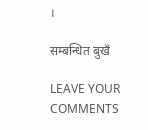।

सम्बन्धित बुखँ

LEAVE YOUR COMMENTS